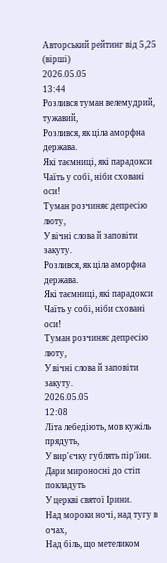Авторський рейтинг від 5,25 (вірші)
2026.05.05
13:44
Розлився туман велемудрий, тужавий,
Розлився, як ціла аморфна держава.
Які таємниці, які парадокси
Чаїть у собі, ніби сховані оси!
Туман розчиняє депресію люту,
У вічні слова й заповіти закуту.
Розлився, як ціла аморфна держава.
Які таємниці, які парадокси
Чаїть у собі, ніби сховані оси!
Туман розчиняє депресію люту,
У вічні слова й заповіти закуту.
2026.05.05
12:08
Літа лебедіють, мов кужіль прядуть,
У вир'єчку гублять пір'їни.
Дари мироносні до стіп покладуть
У церкві святої Ірини.
Над мороки ночі, над тугу в очах,
Над біль, що метеликом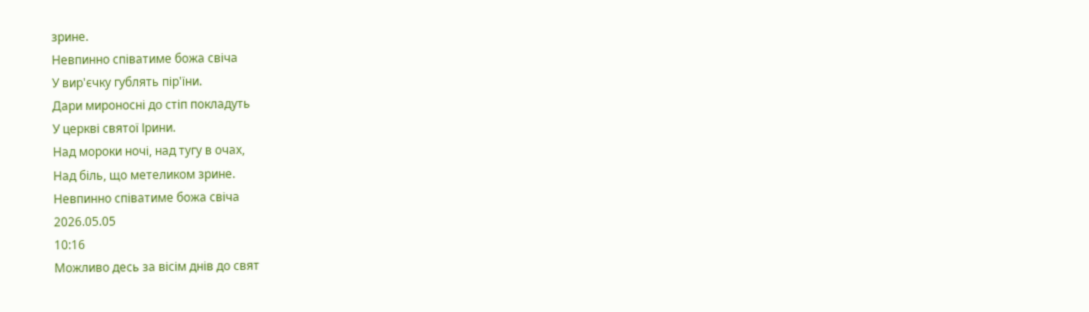зрине.
Невпинно співатиме божа свіча
У вир'єчку гублять пір'їни.
Дари мироносні до стіп покладуть
У церкві святої Ірини.
Над мороки ночі, над тугу в очах,
Над біль, що метеликом зрине.
Невпинно співатиме божа свіча
2026.05.05
10:16
Можливо десь за вісім днів до свят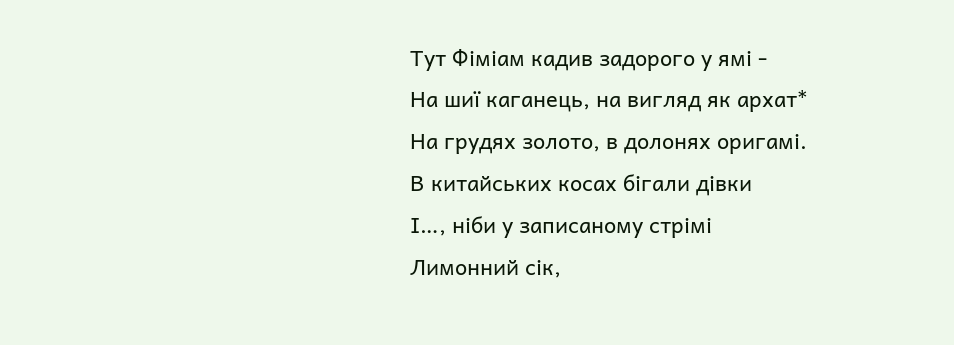Тут Фіміам кадив задорого у ямі -
На шиї каганець, на вигляд як архат*
На грудях золото, в долонях оригамі.
В китайських косах бігали дівки
І…, ніби у записаному стрімі
Лимонний сік,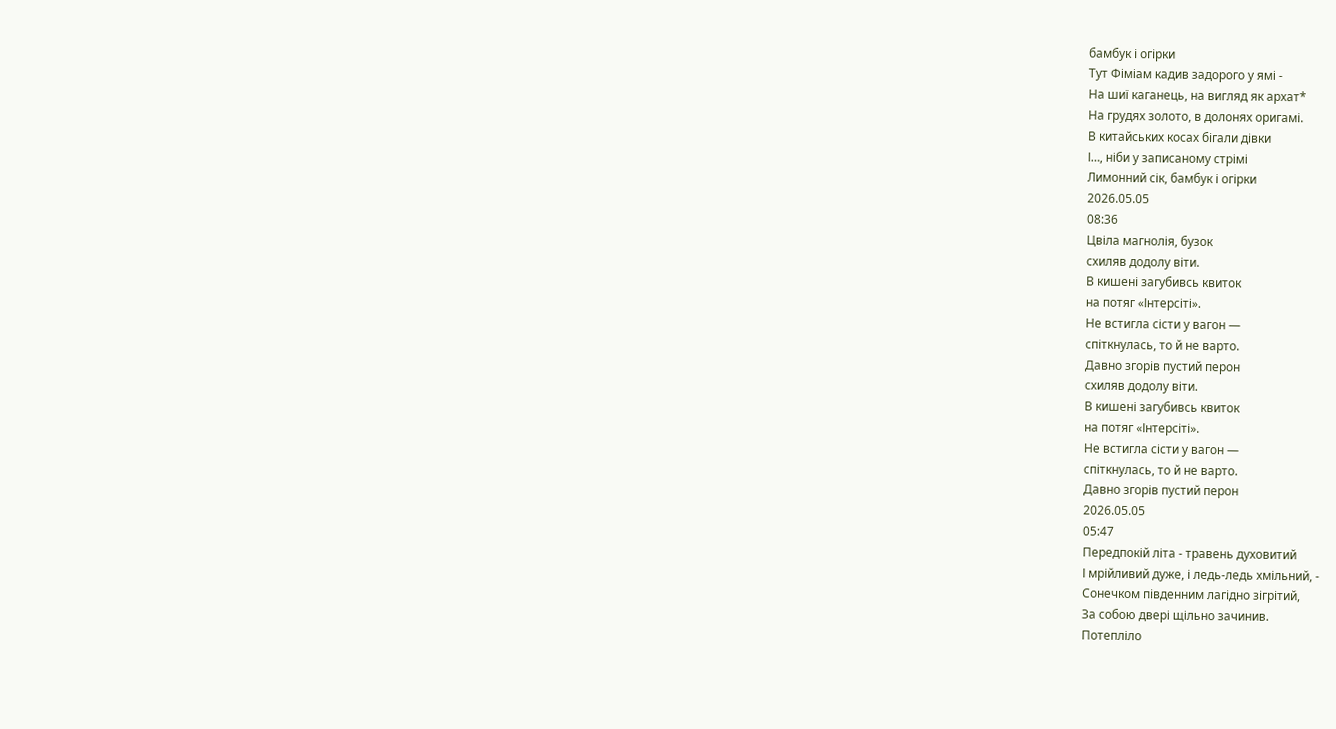бамбук і огірки
Тут Фіміам кадив задорого у ямі -
На шиї каганець, на вигляд як архат*
На грудях золото, в долонях оригамі.
В китайських косах бігали дівки
І…, ніби у записаному стрімі
Лимонний сік, бамбук і огірки
2026.05.05
08:36
Цвіла магнолія, бузок
схиляв додолу віти.
В кишені загубивсь квиток
на потяг «Інтерсіті».
Не встигла сісти у вагон —
спіткнулась, то й не варто.
Давно згорів пустий перон
схиляв додолу віти.
В кишені загубивсь квиток
на потяг «Інтерсіті».
Не встигла сісти у вагон —
спіткнулась, то й не варто.
Давно згорів пустий перон
2026.05.05
05:47
Передпокій літа - травень духовитий
І мрійливий дуже, і ледь-ледь хмільний, -
Сонечком південним лагідно зігрітий,
За собою двері щільно зачинив.
Потепліло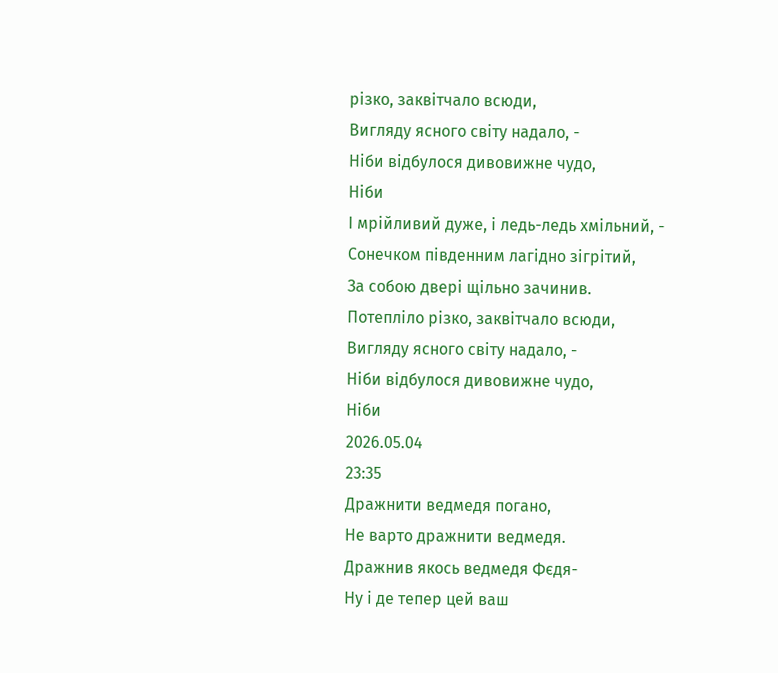різко, заквітчало всюди,
Вигляду ясного світу надало, -
Ніби відбулося дивовижне чудо,
Ніби
І мрійливий дуже, і ледь-ледь хмільний, -
Сонечком південним лагідно зігрітий,
За собою двері щільно зачинив.
Потепліло різко, заквітчало всюди,
Вигляду ясного світу надало, -
Ніби відбулося дивовижне чудо,
Ніби
2026.05.04
23:35
Дражнити ведмедя погано,
Не варто дражнити ведмедя.
Дражнив якось ведмедя Фєдя-
Ну і де тепер цей ваш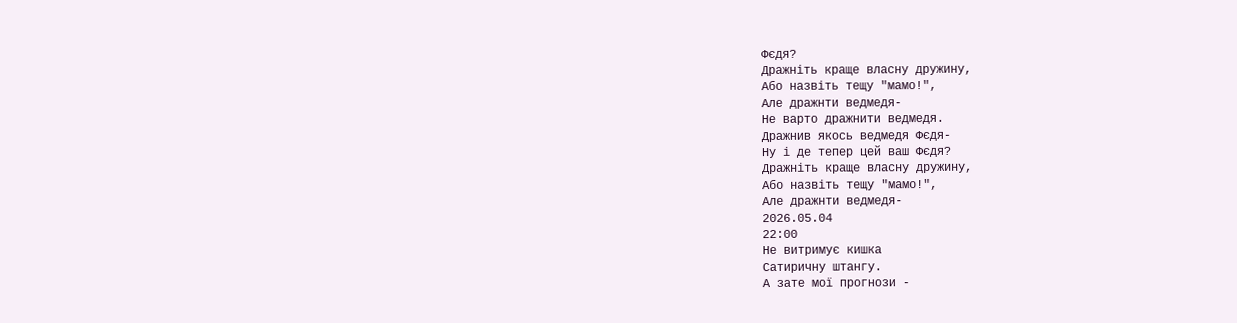Фєдя?
Дражніть краще власну дружину,
Або назвіть тещу "мамо!",
Але дражнти ведмедя-
Не варто дражнити ведмедя.
Дражнив якось ведмедя Фєдя-
Ну і де тепер цей ваш Фєдя?
Дражніть краще власну дружину,
Або назвіть тещу "мамо!",
Але дражнти ведмедя-
2026.05.04
22:00
Не витримує кишка
Сатиричну штангу.
А зате мої прогнози -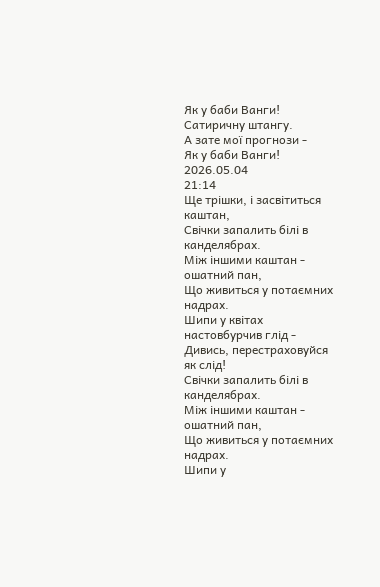Як у баби Ванги!
Сатиричну штангу.
А зате мої прогнози -
Як у баби Ванги!
2026.05.04
21:14
Ще трішки, і засвітиться каштан,
Свічки запалить білі в канделябрах.
Між іншими каштан - ошатний пан,
Що живиться у потаємних надрах.
Шипи у квітах настовбурчив глід -
Дивись, перестраховуйся як слід!
Свічки запалить білі в канделябрах.
Між іншими каштан - ошатний пан,
Що живиться у потаємних надрах.
Шипи у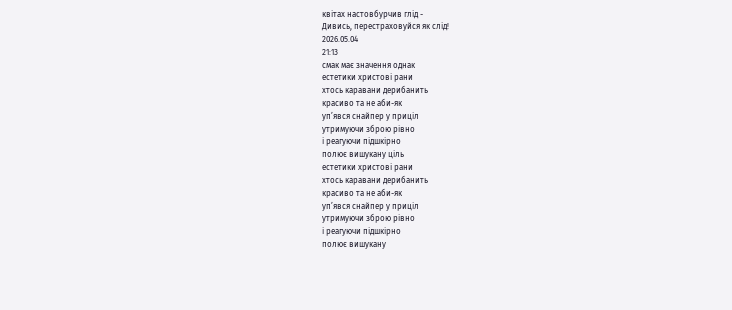квітах настовбурчив глід -
Дивись, перестраховуйся як слід!
2026.05.04
21:13
смак має значення однак
естетики христові рани
хтось каравани дерибанить
красиво та не аби-як
уп’явся снайпер у приціл
утримуючи зброю рівно
і реагуючи підшкірно
полює вишукану ціль
естетики христові рани
хтось каравани дерибанить
красиво та не аби-як
уп’явся снайпер у приціл
утримуючи зброю рівно
і реагуючи підшкірно
полює вишукану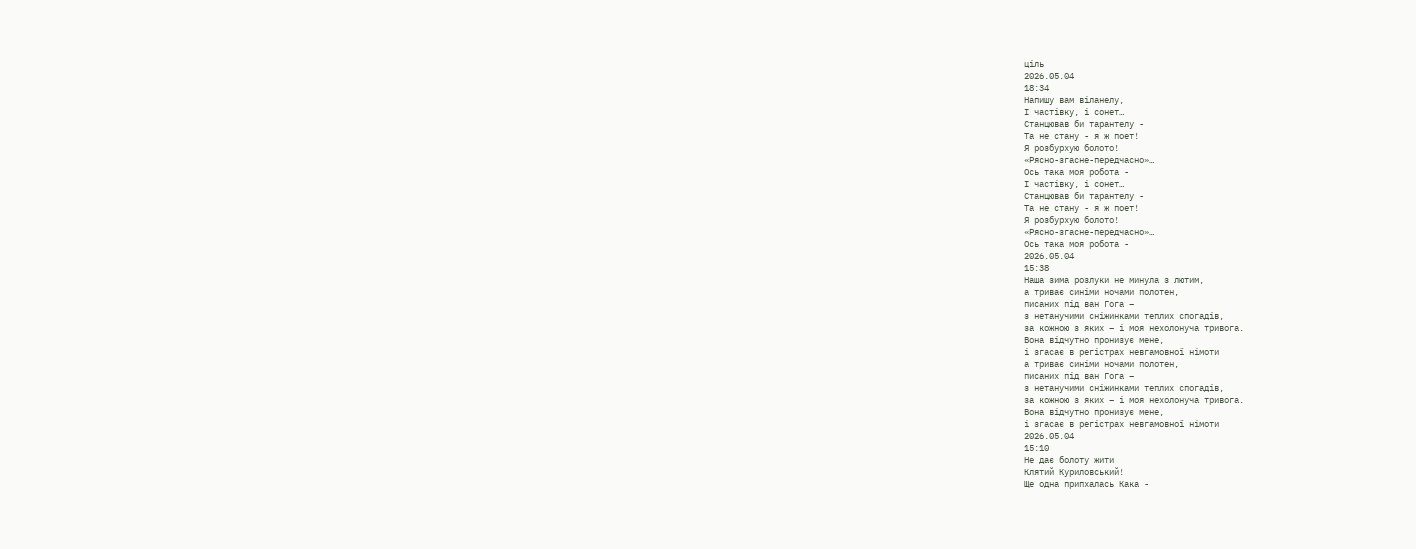ціль
2026.05.04
18:34
Напишу вам віланелу,
І частівку, і сонет…
Станцював би тарантелу -
Та не стану - я ж поет!
Я розбурхую болото!
«Рясно-згасне-передчасно»…
Ось така моя робота -
І частівку, і сонет…
Станцював би тарантелу -
Та не стану - я ж поет!
Я розбурхую болото!
«Рясно-згасне-передчасно»…
Ось така моя робота -
2026.05.04
15:38
Наша зима розлуки не минула з лютим,
а триває синіми ночами полотен,
писаних під ван Гога –
з нетанучими сніжинками теплих спогадів,
за кожною з яких – і моя нехолонуча тривога.
Вона відчутно пронизує мене,
і згасає в регістрах невгамовної німоти
а триває синіми ночами полотен,
писаних під ван Гога –
з нетанучими сніжинками теплих спогадів,
за кожною з яких – і моя нехолонуча тривога.
Вона відчутно пронизує мене,
і згасає в регістрах невгамовної німоти
2026.05.04
15:10
Не дає болоту жити
Клятий Куриловський!
Ще одна припхалась Кака -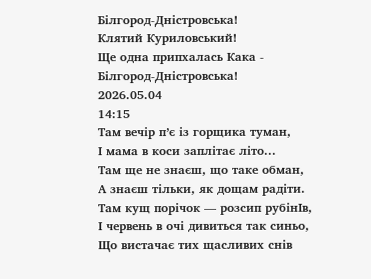Білгород-Дністровська!
Клятий Куриловський!
Ще одна припхалась Кака -
Білгород-Дністровська!
2026.05.04
14:15
Там вечір п’є із горщика туман,
І мама в коси заплітає літо...
Там ще не знаєш, що таке обман,
А знаєш тільки, як дощам радіти.
Там кущ порічок — розсип рубінІв,
І червень в очі дивиться так синьо,
Що вистачає тих щасливих снів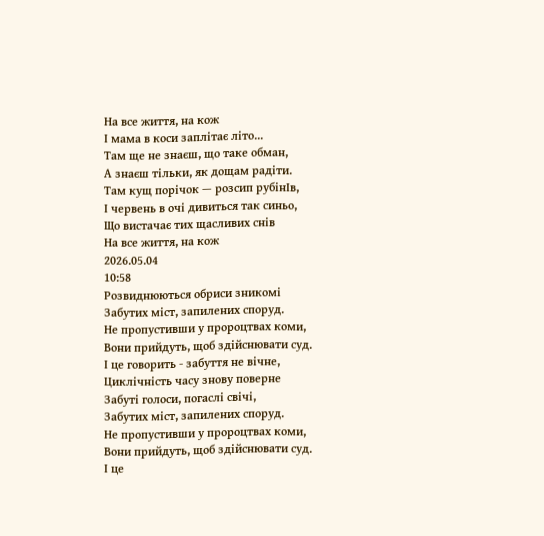На все життя, на кож
І мама в коси заплітає літо...
Там ще не знаєш, що таке обман,
А знаєш тільки, як дощам радіти.
Там кущ порічок — розсип рубінІв,
І червень в очі дивиться так синьо,
Що вистачає тих щасливих снів
На все життя, на кож
2026.05.04
10:58
Розвиднюються обриси зникомі
Забутих міст, запилених споруд.
Не пропустивши у пророцтвах коми,
Вони прийдуть, щоб здійснювати суд.
І це говорить - забуття не вічне,
Циклічність часу знову поверне
Забуті голоси, погаслі свічі,
Забутих міст, запилених споруд.
Не пропустивши у пророцтвах коми,
Вони прийдуть, щоб здійснювати суд.
І це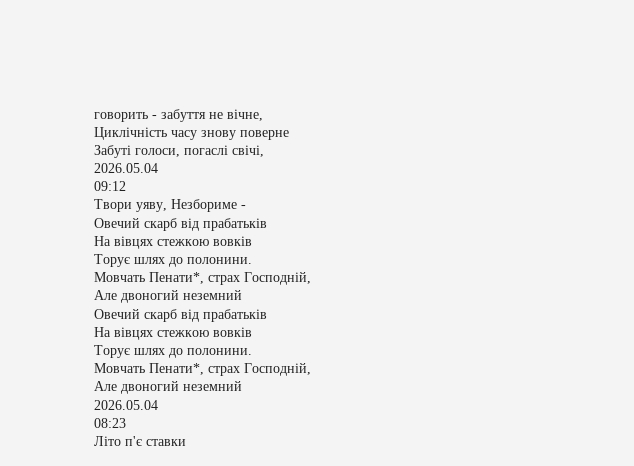говорить - забуття не вічне,
Циклічність часу знову поверне
Забуті голоси, погаслі свічі,
2026.05.04
09:12
Твори уяву, Незбориме -
Овечий скарб від прабатьків
На вівцях стежкою вовків
Торує шлях до полонини.
Мовчать Пенати*, страх Господній,
Але двоногий неземний
Овечий скарб від прабатьків
На вівцях стежкою вовків
Торує шлях до полонини.
Мовчать Пенати*, страх Господній,
Але двоногий неземний
2026.05.04
08:23
Літо п'є ставки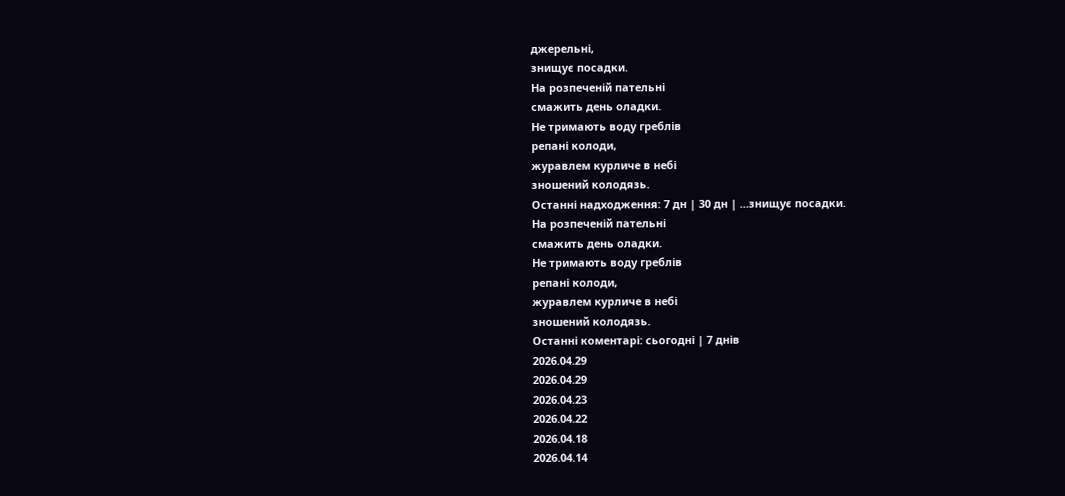джерельні,
знищує посадки.
На розпеченій пательні
смажить день оладки.
Не тримають воду греблів
репані колоди,
журавлем курличе в небі
зношений колодязь.
Останні надходження: 7 дн | 30 дн | ...знищує посадки.
На розпеченій пательні
смажить день оладки.
Не тримають воду греблів
репані колоди,
журавлем курличе в небі
зношений колодязь.
Останні коментарі: сьогодні | 7 днів
2026.04.29
2026.04.29
2026.04.23
2026.04.22
2026.04.18
2026.04.14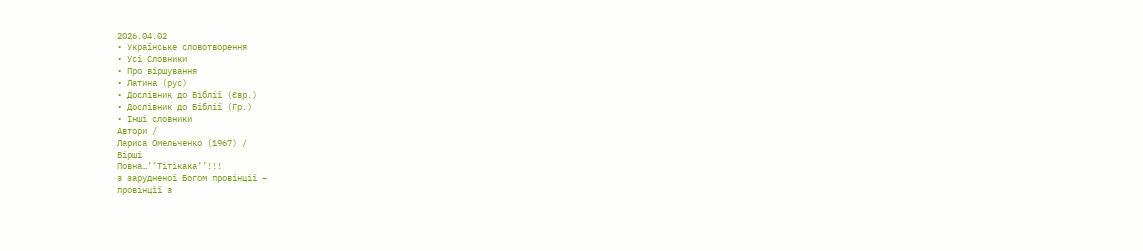2026.04.02
• Українське словотворення
• Усі Словники
• Про віршування
• Латина (рус)
• Дослівник до Біблії (Євр.)
• Дослівник до Біблії (Гр.)
• Інші словники
Автори /
Лариса Омельченко (1967) /
Вірші
Повна…’’Тітікака’’!!!
з зарудненої Богом провінції –
провінції з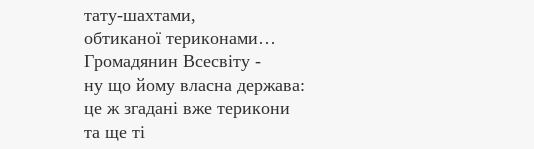тату-шахтами,
обтиканої териконами…
Громадянин Всесвіту -
ну що йому власна держава:
це ж згадані вже терикони
та ще ті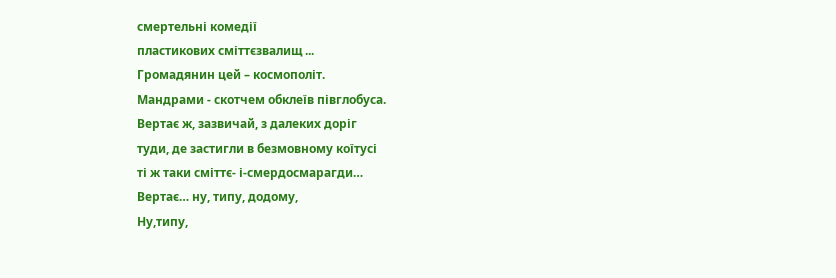смертельні комедії
пластикових сміттєзвалищ ...
Громадянин цей – космополіт.
Мандрами - скотчем обклеїв півглобуса.
Вертає ж, зазвичай, з далеких доріг
туди, де застигли в безмовному коїтусі
ті ж таки сміттє- і-смердосмарагди…
Вертає… ну, типу, додому,
Ну,типу,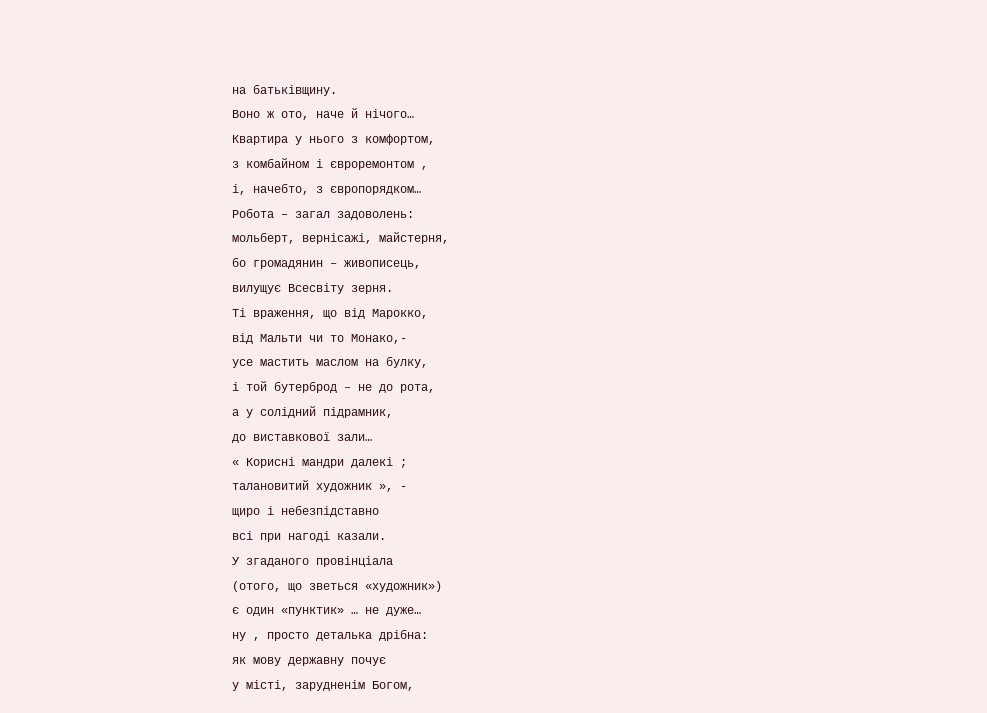на батьківщину.
Воно ж ото, наче й нічого…
Квартира у нього з комфортом,
з комбайном і євроремонтом ,
і, начебто, з європорядком…
Робота – загал задоволень:
мольберт, вернісажі, майстерня,
бо громадянин – живописець,
вилущує Всесвіту зерня.
Ті враження, що від Марокко,
від Мальти чи то Монако,-
усе мастить маслом на булку,
і той бутерброд – не до рота,
а у солідний підрамник,
до виставкової зали…
« Корисні мандри далекі ;
талановитий художник », -
щиро і небезпідставно
всі при нагоді казали.
У згаданого провінціала
(отого, що зветься «художник»)
є один «пунктик» … не дуже…
ну , просто деталька дрібна:
як мову державну почує
у місті, зарудненім Богом,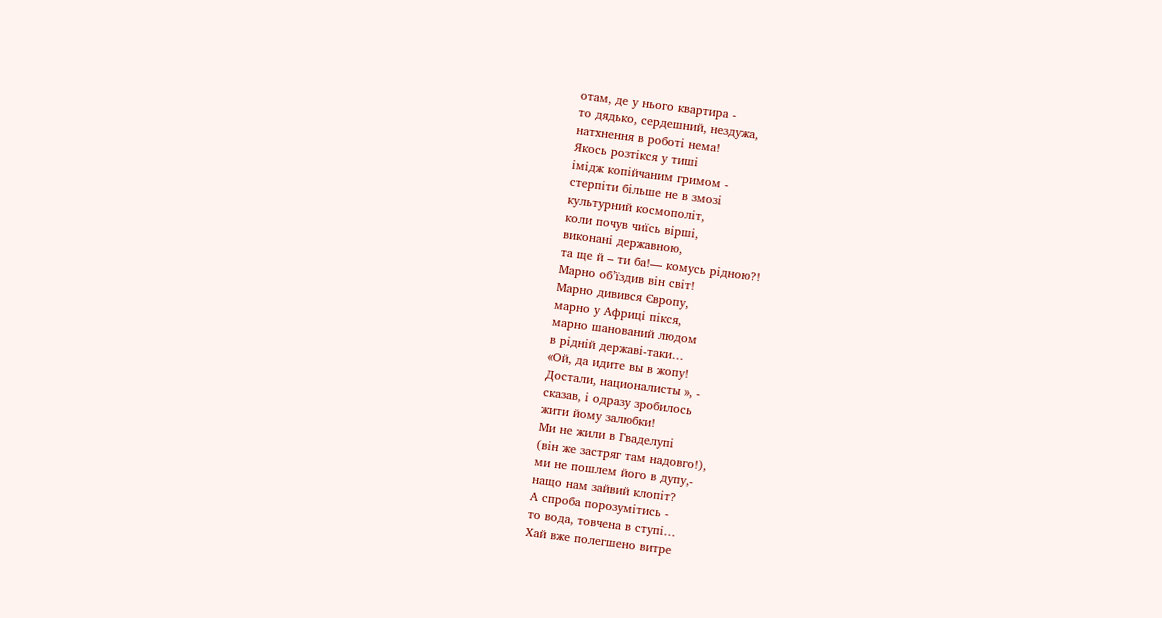отам, де у нього квартира -
то дядько, сердешний, нездужа,
натхнення в роботі нема!
Якось розтікся у тиші
імідж копійчаним гримом -
стерпіти більше не в змозі
культурний космополіт,
коли почув чиїсь вірші,
виконані державною,
та ще й – ти ба!— комусь рідною?!
Марно об’їздив він світ!
Марно дивився Європу,
марно у Африці пікся,
марно шанований людом
в рідній державі-таки…
«Ой, да идите вы в жопу!
Достали, националисты », -
сказав, і одразу зробилось
жити йому залюбки!
Ми не жили в Гваделупі
(він же застряг там надовго!),
ми не пошлем його в дупу,-
нащо нам зайвий клопіт?
А спроба порозумітись -
то вода, товчена в ступі…
Хай вже полегшено витре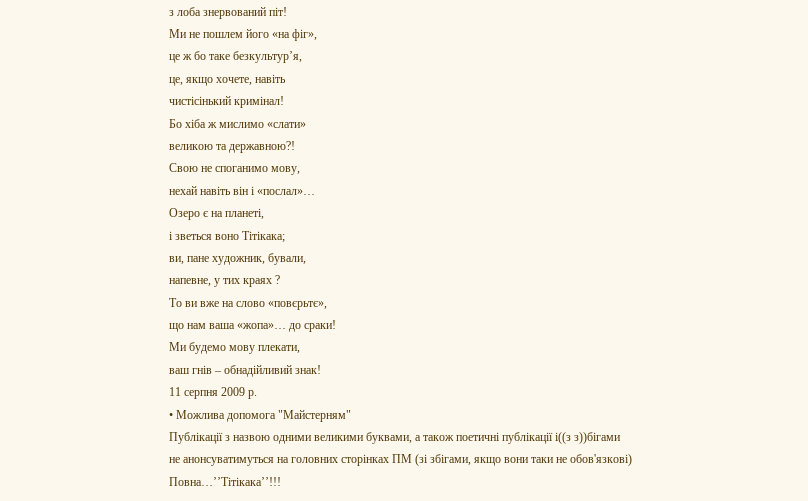з лоба знервований піт!
Ми не пошлем його «на фіг»,
це ж бо таке безкультур’я,
це, якщо хочете, навіть
чистісінький кримінал!
Бо хіба ж мислимо «слати»
великою та державною?!
Свою не споганимо мову,
нехай навіть він і «послал»…
Озеро є на планеті,
і зветься воно Тітікака;
ви, пане художник, бували,
напевне, у тих краях ?
То ви вже на слово «повєрьтє»,
що нам ваша «жопа»… до сраки!
Ми будемо мову плекати,
ваш гнів – обнадійливий знак!
11 серпня 2009 р.
• Можлива допомога "Майстерням"
Публікації з назвою одними великими буквами, а також поетичні публікації і((з з))бігами
не анонсуватимуться на головних сторінках ПМ (зі збігами, якщо вони таки не обов'язкові)
Повна…’’Тітікака’’!!!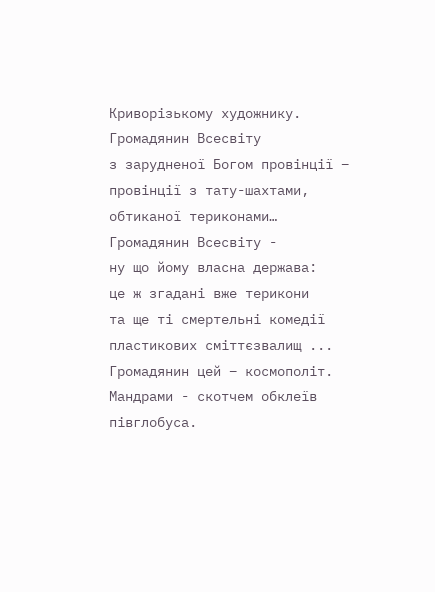Криворізькому художнику.
Громадянин Всесвіту
з зарудненої Богом провінції –
провінції з тату-шахтами,
обтиканої териконами…
Громадянин Всесвіту -
ну що йому власна держава:
це ж згадані вже терикони
та ще ті смертельні комедії
пластикових сміттєзвалищ ...
Громадянин цей – космополіт.
Мандрами - скотчем обклеїв півглобуса.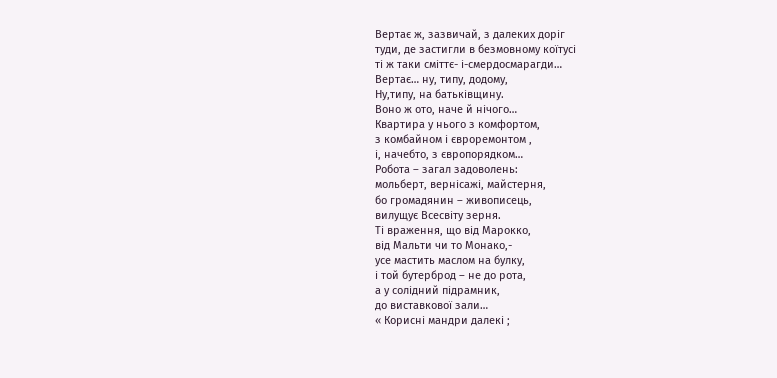Вертає ж, зазвичай, з далеких доріг
туди, де застигли в безмовному коїтусі
ті ж таки сміттє- і-смердосмарагди…
Вертає… ну, типу, додому,
Ну,типу, на батьківщину.
Воно ж ото, наче й нічого…
Квартира у нього з комфортом,
з комбайном і євроремонтом ,
і, начебто, з європорядком…
Робота – загал задоволень:
мольберт, вернісажі, майстерня,
бо громадянин – живописець,
вилущує Всесвіту зерня.
Ті враження, що від Марокко,
від Мальти чи то Монако,-
усе мастить маслом на булку,
і той бутерброд – не до рота,
а у солідний підрамник,
до виставкової зали…
« Корисні мандри далекі ;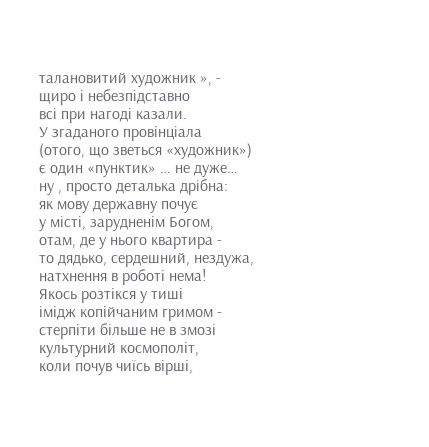талановитий художник », -
щиро і небезпідставно
всі при нагоді казали.
У згаданого провінціала
(отого, що зветься «художник»)
є один «пунктик» … не дуже…
ну , просто деталька дрібна:
як мову державну почує
у місті, зарудненім Богом,
отам, де у нього квартира -
то дядько, сердешний, нездужа,
натхнення в роботі нема!
Якось розтікся у тиші
імідж копійчаним гримом -
стерпіти більше не в змозі
культурний космополіт,
коли почув чиїсь вірші,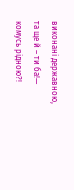виконані державною,
та ще й – ти ба!— комусь рідною?!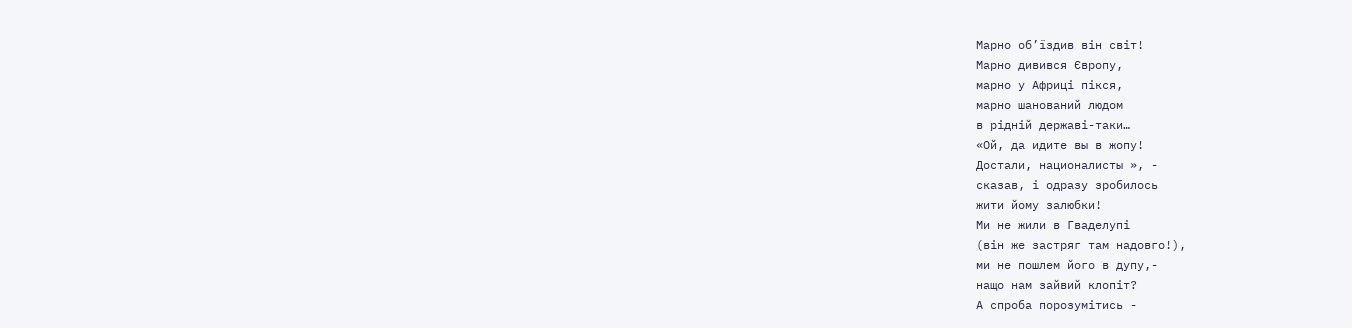Марно об’їздив він світ!
Марно дивився Європу,
марно у Африці пікся,
марно шанований людом
в рідній державі-таки…
«Ой, да идите вы в жопу!
Достали, националисты », -
сказав, і одразу зробилось
жити йому залюбки!
Ми не жили в Гваделупі
(він же застряг там надовго!),
ми не пошлем його в дупу,-
нащо нам зайвий клопіт?
А спроба порозумітись -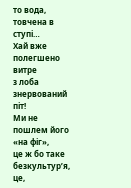то вода, товчена в ступі…
Хай вже полегшено витре
з лоба знервований піт!
Ми не пошлем його «на фіг»,
це ж бо таке безкультур’я,
це,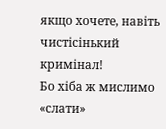якщо хочете, навіть
чистісінький кримінал!
Бо хіба ж мислимо «слати»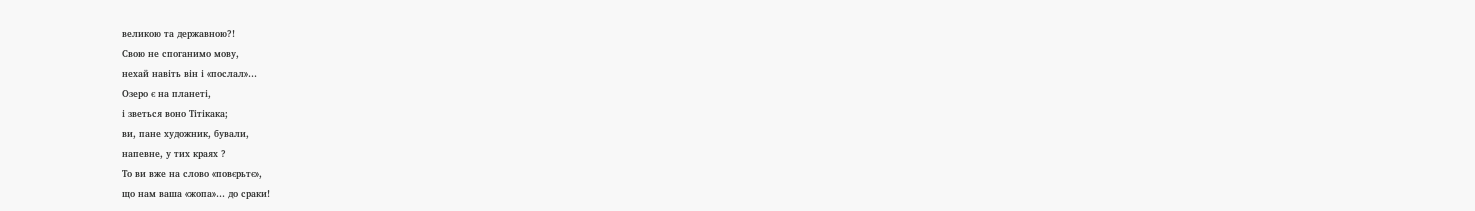великою та державною?!
Свою не споганимо мову,
нехай навіть він і «послал»…
Озеро є на планеті,
і зветься воно Тітікака;
ви, пане художник, бували,
напевне, у тих краях ?
То ви вже на слово «повєрьтє»,
що нам ваша «жопа»… до сраки!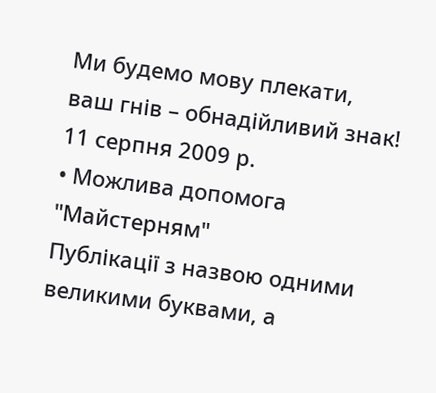Ми будемо мову плекати,
ваш гнів – обнадійливий знак!
11 серпня 2009 р.
• Можлива допомога "Майстерням"
Публікації з назвою одними великими буквами, а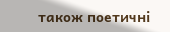також поетичні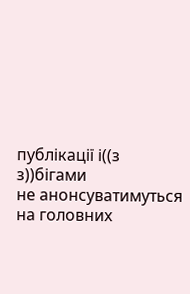публікації і((з з))бігами
не анонсуватимуться на головних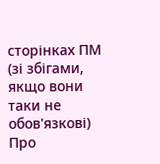сторінках ПМ (зі збігами, якщо вони таки не обов'язкові)
Про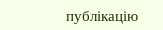публікацію